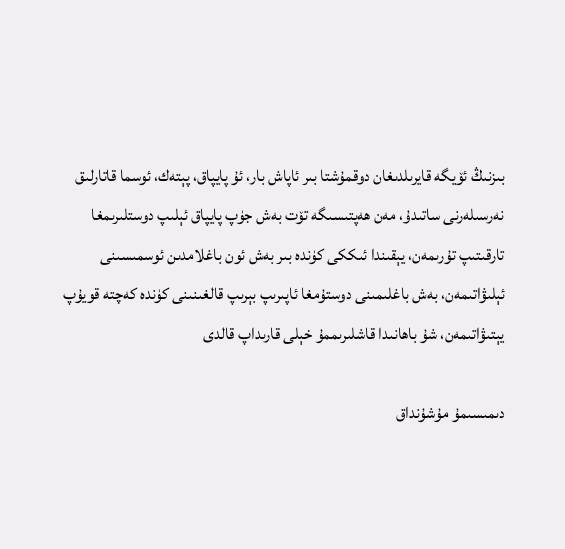بىزنىڭ ئۆيگە قايرىلدىغان دوقمۇشتا بىر ئاپاش بار، ئۇ پايپاق، پېتەك، ئوسما قاتارلىق نەرسىلەرنى ساتىدۇ، مەن ھەپتىسىگە تۆت بەش جۈپ پايپاق ئېلىپ دوستلىرىمغا تارقىتىپ تۇرىمەن، يېقىندا ئىككى كۈندە بىر بەش ئون باغلامدىن ئوسمىسىنى ئېلىۋاتىمەن، بەش باغلىمىنى دوستۇمغا ئاپىرىپ بېرىپ قالغىنىنى كۈندە كەچتە قويۇپ يېتىۋاتىمەن، شۇ باھانىدا قاشلىرىممۇ خېلى قارىداپ قالدى

دىمىسىمۇ مۇشۇنداق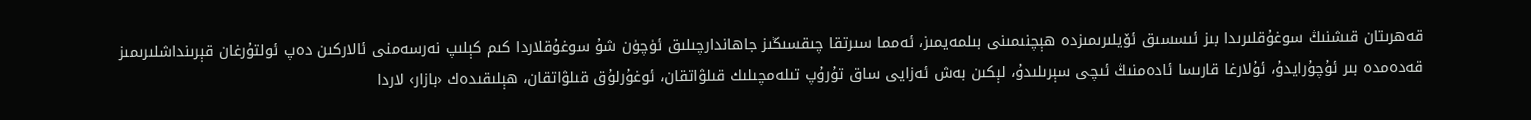قەھرىتان قىشنىڭ سوغۇقلىرىدا بىز ئىسسىق ئۆيلىرىمىزدە ھېچنىمىنى بىلمەيمىز، ئەمما سىرتقا چىقسىڭىز جاھاندارچىلىق ئۈچۈن شۇ سوغۇقلاردا كىم كېلىپ نەرسەمنى ئالاركىن دەپ ئولتۇرغان قېرىنداشلىرىمىز قەدەمدە بىر ئۇچۇرايدۇ، ئۇلارغا قارىسا ئادەمنىڭ ئىچى سېرىلىدۇ، لېكىن بەش ئەزايى ساق تۇرۇپ تىلەمچىلىك قىلۋاتقان، ئوغۇرلۇق قىلۋاتقان، ھېلىقىدەك ‹بازار› لاردا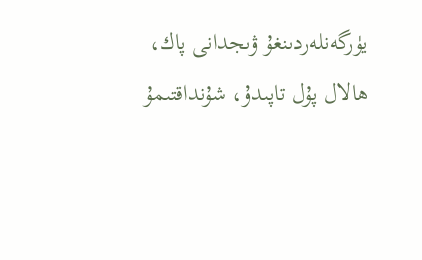يۈرگەنلەردىنغۇ ۋىجدانى پاك، ھالال پۇل تاپىدۇ، شۇنداقتىمۇ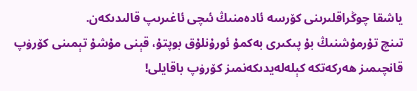ياشقا چوڭراقلىرىنى كۆرسە ئادەمنىڭ ئىچى ئاغىرىپ قالىدىكەن.
تىنچ تۇرمۇشنىڭ بۇ پىكىرى بەكمۇ ئورۇنلۇق بوپتۇ، قېنى مۇشۇ تېمىنى كۆرۈپ قانچىمىز ھەركەتكە كېلەلەيدىكەنمىز كۆرۈپ باقايلى!